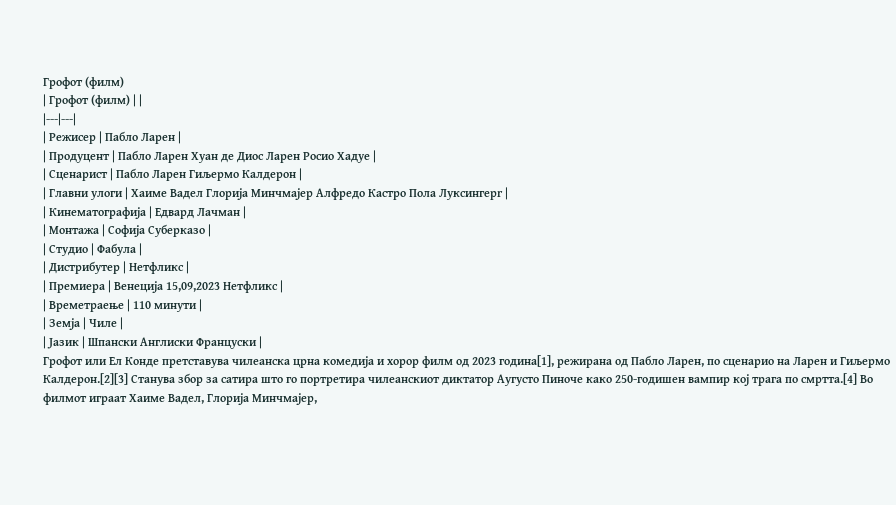Грофот (филм)
| Грофот (филм) | |
|---|---|
| Режисер | Пабло Ларен |
| Продуцент | Пабло Ларен Хуан де Диос Ларен Росио Хадуе |
| Сценарист | Пабло Ларен Гиљермо Калдерон |
| Главни улоги | Хаиме Вадел Глорија Минчмајер Алфредо Кастро Пола Луксингерr |
| Кинематографија | Едвард Лачман |
| Монтажа | Софија Суберказо |
| Студио | Фабула |
| Дистрибутер | Нетфликс |
| Премиера | Венеција 15,09,2023 Нетфликс |
| Времетраење | 110 минути |
| Земја | Чиле |
| Јазик | Шпански Англиски Француски |
Грофот или Ел Конде претставува чилеанска црна комедија и хорор филм од 2023 година[1], режирана од Пабло Ларен, по сценарио на Ларен и Гиљермо Калдерон.[2][3] Станува збор за сатира што го портретира чилеанскиот диктатор Аугусто Пиноче како 250-годишен вампир кој трага по смртта.[4] Во филмот играат Хаиме Вадел, Глорија Минчмајер,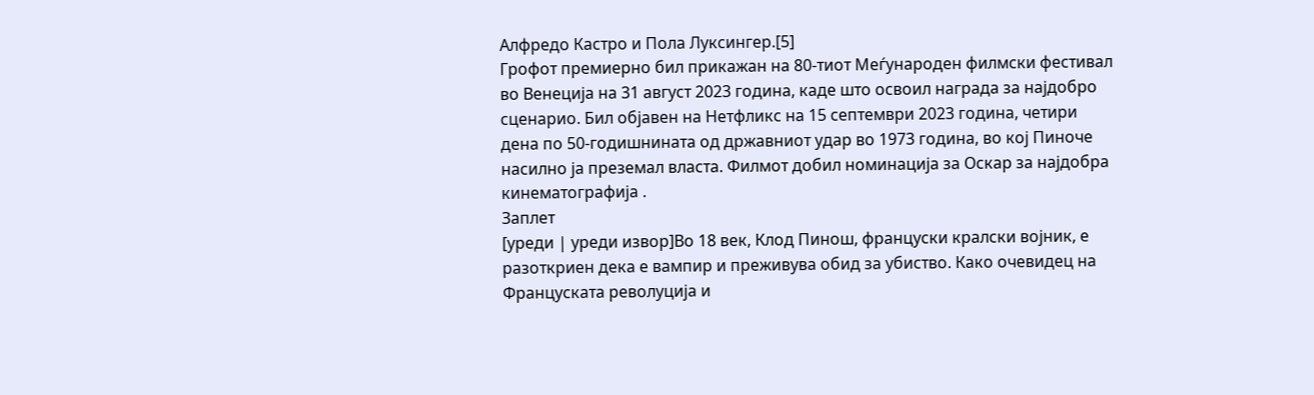Алфредо Кастро и Пола Луксингер.[5]
Грофот премиерно бил прикажан на 80-тиот Меѓународен филмски фестивал во Венеција на 31 август 2023 година, каде што освоил награда за најдобро сценарио. Бил објавен на Нетфликс на 15 септември 2023 година, четири дена по 50-годишнината од државниот удар во 1973 година, во кој Пиноче насилно ја преземал власта. Филмот добил номинација за Оскар за најдобра кинематографија .
Заплет
[уреди | уреди извор]Во 18 век, Клод Пинош, француски кралски војник, е разоткриен дека е вампир и преживува обид за убиство. Како очевидец на Француската револуција и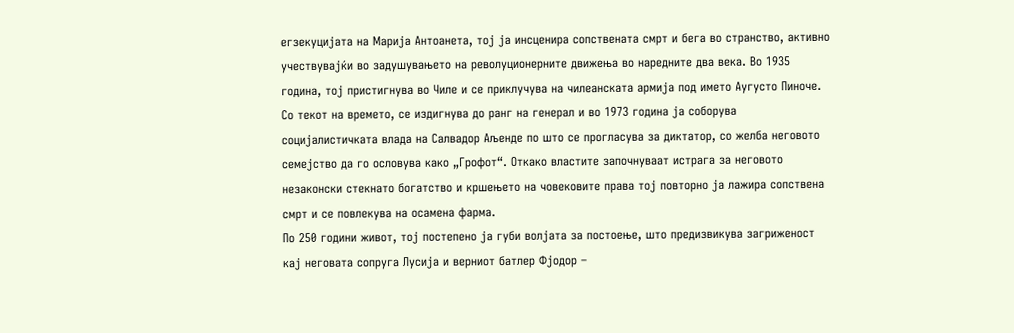егзекуцијата на Марија Антоанета, тој ја инсценира сопствената смрт и бега во странство, активно учествувајќи во задушувањето на револуционерните движења во наредните два века. Во 1935 година, тој пристигнува во Чиле и се приклучува на чилеанската армија под името Аугусто Пиноче. Со текот на времето, се издигнува до ранг на генерал и во 1973 година ја соборува социјалистичката влада на Салвадор Аљенде по што се прогласува за диктатор, со желба неговото семејство да го ословува како „Грофот“. Откако властите започнуваат истрага за неговото незаконски стекнато богатство и кршењето на човековите права тој повторно ја лажира сопствена смрт и се повлекува на осамена фарма.
По 250 години живот, тој постепено ја губи волјата за постоење, што предизвикува загриженост кај неговата сопруга Лусија и верниот батлер Фјодор –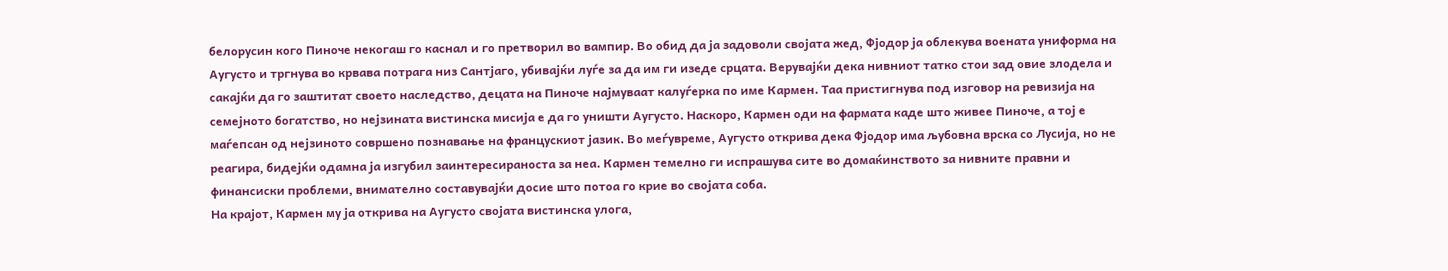белорусин кого Пиноче некогаш го каснал и го претворил во вампир. Во обид да ја задоволи својата жед, Фјодор ја облекува воената униформа на Аугусто и тргнува во крвава потрага низ Сантјаго, убивајќи луѓе за да им ги изеде срцата. Верувајќи дека нивниот татко стои зад овие злодела и сакајќи да го заштитат своето наследство, децата на Пиноче најмуваат калуѓерка по име Кармен. Таа пристигнува под изговор на ревизија на семејното богатство, но нејзината вистинска мисија е да го уништи Аугусто. Наскоро, Кармен оди на фармата каде што живее Пиноче, а тој е маѓепсан од нејзиното совршено познавање на францускиот јазик. Во меѓувреме, Аугусто открива дека Фјодор има љубовна врска со Лусија, но не реагира, бидејќи одамна ја изгубил заинтересираноста за неа. Кармен темелно ги испрашува сите во домаќинството за нивните правни и финансиски проблеми, внимателно составувајќи досие што потоа го крие во својата соба.
На крајот, Кармен му ја открива на Аугусто својата вистинска улога,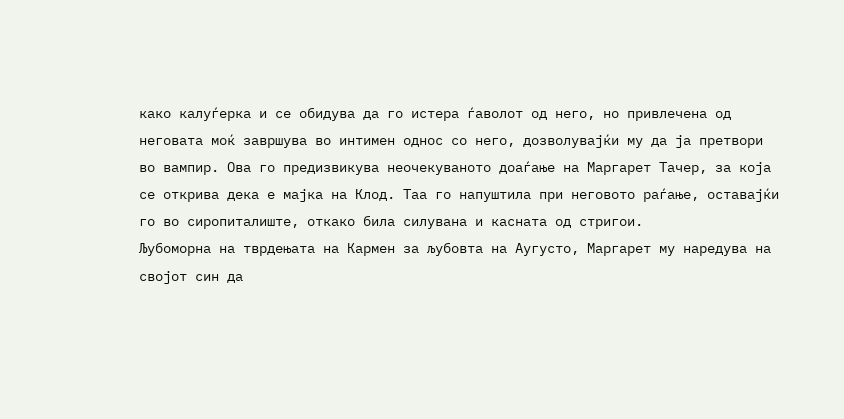како калуѓерка и се обидува да го истера ѓаволот од него, но привлечена од неговата моќ завршува во интимен однос со него, дозволувајќи му да ја претвори во вампир. Ова го предизвикува неочекуваното доаѓање на Маргарет Тачер, за која се открива дека е мајка на Клод. Таа го напуштила при неговото раѓање, оставајќи го во сиропиталиште, откако била силувана и касната од стригои.
Љубоморна на тврдењата на Кармен за љубовта на Аугусто, Маргарет му наредува на својот син да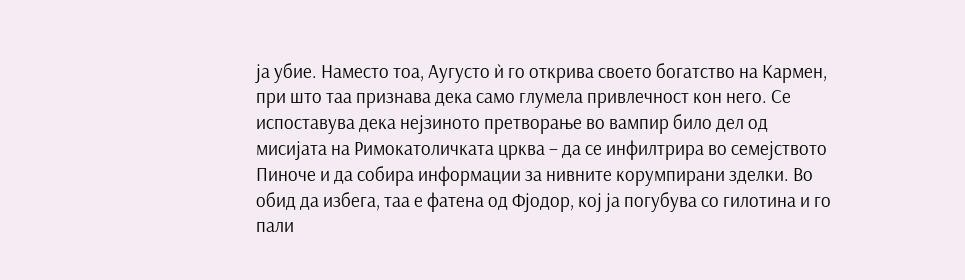ја убие. Наместо тоа, Аугусто ѝ го открива своето богатство на Кармен, при што таа признава дека само глумела привлечност кон него. Се испоставува дека нејзиното претворање во вампир било дел од мисијата на Римокатоличката црква – да се инфилтрира во семејството Пиноче и да собира информации за нивните корумпирани зделки. Во обид да избега, таа е фатена од Фјодор, кој ја погубува со гилотина и го пали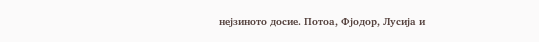нејзиното досие. Потоа, Фјодор, Лусија и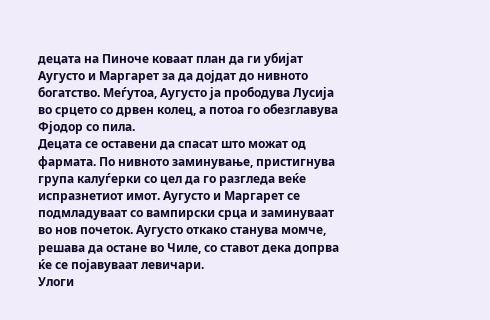децата на Пиноче коваат план да ги убијат Аугусто и Маргарет за да дојдат до нивното богатство. Меѓутоа, Аугусто ја прободува Лусија во срцето со дрвен колец, а потоа го обезглавува Фјодор со пила.
Децата се оставени да спасат што можат од фармата. По нивното заминување, пристигнува група калуѓерки со цел да го разгледа веќе испразнетиот имот. Аугусто и Маргарет се подмладуваат со вампирски срца и заминуваат во нов почеток. Аугусто откако станува момче, решава да остане во Чиле, со ставот дека допрва ќе се појавуваат левичари.
Улоги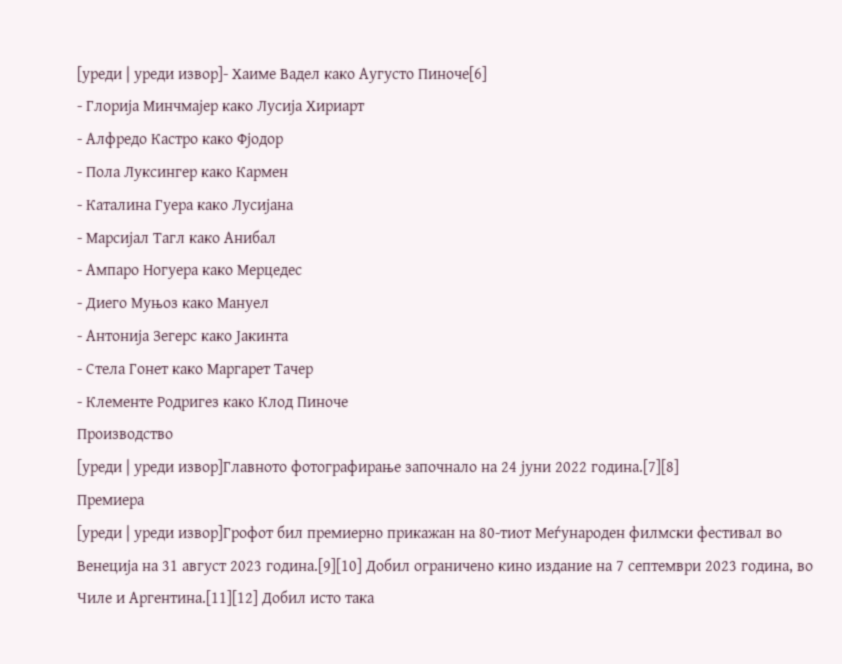[уреди | уреди извор]- Хаиме Вадел како Аугусто Пиноче[6]
- Глорија Минчмајер како Лусија Хириарт
- Алфредо Кастро како Фјодор
- Пола Луксингер како Кармен
- Каталина Гуера како Лусијана
- Марсијал Тагл како Анибал
- Ампаро Ногуера како Мерцедес
- Диего Муњоз како Мануел
- Антонија Зегерс како Јакинта
- Стела Гонет како Маргарет Тачер
- Клементе Родригез како Клод Пиноче
Производство
[уреди | уреди извор]Главното фотографирање започнало на 24 јуни 2022 година.[7][8]
Премиера
[уреди | уреди извор]Грофот бил премиерно прикажан на 80-тиот Меѓународен филмски фестивал во Венеција на 31 август 2023 година.[9][10] Добил ограничено кино издание на 7 септември 2023 година, во Чиле и Аргентина.[11][12] Добил исто така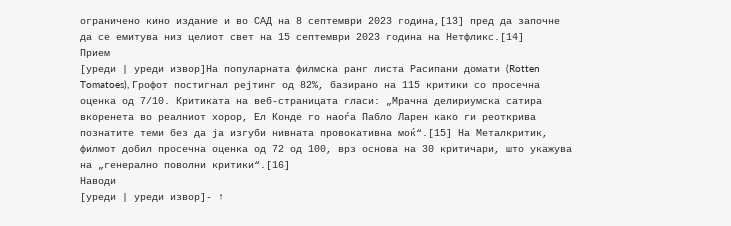ограничено кино издание и во САД на 8 септември 2023 година,[13] пред да започне да се емитува низ целиот свет на 15 септември 2023 година на Нетфликс.[14]
Прием
[уреди | уреди извор]На популарната филмска ранг листа Расипани домати (Rotten Tomatoes), Грофот постигнал рејтинг од 82%, базирано на 115 критики со просечна оценка од 7/10. Критиката на веб-страницата гласи: „Мрачна делириумска сатира вкоренета во реалниот хорор, Ел Конде го наоѓа Пабло Ларен како ги реоткрива познатите теми без да ја изгуби нивната провокативна моќ“.[15] На Металкритик, филмот добил просечна оценка од 72 од 100, врз основа на 30 критичари, што укажува на „генерално поволни критики“.[16]
Наводи
[уреди | уреди извор]- ↑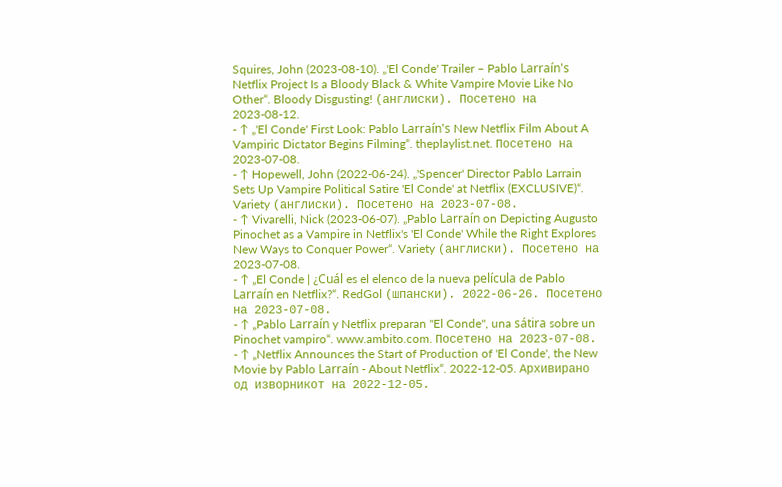Squires, John (2023-08-10). „'El Conde' Trailer – Pablo Larraín's Netflix Project Is a Bloody Black & White Vampire Movie Like No Other“. Bloody Disgusting! (англиски). Посетено на 2023-08-12.
- ↑ „'El Conde' First Look: Pablo Larraín's New Netflix Film About A Vampiric Dictator Begins Filming“. theplaylist.net. Посетено на 2023-07-08.
- ↑ Hopewell, John (2022-06-24). „'Spencer' Director Pablo Larrain Sets Up Vampire Political Satire 'El Conde' at Netflix (EXCLUSIVE)“. Variety (англиски). Посетено на 2023-07-08.
- ↑ Vivarelli, Nick (2023-06-07). „Pablo Larraín on Depicting Augusto Pinochet as a Vampire in Netflix's 'El Conde' While the Right Explores New Ways to Conquer Power“. Variety (англиски). Посетено на 2023-07-08.
- ↑ „El Conde | ¿Cuál es el elenco de la nueva película de Pablo Larraín en Netflix?“. RedGol (шпански). 2022-06-26. Посетено на 2023-07-08.
- ↑ „Pablo Larraín y Netflix preparan "El Conde", una sátira sobre un Pinochet vampiro“. www.ambito.com. Посетено на 2023-07-08.
- ↑ „Netflix Announces the Start of Production of 'El Conde', the New Movie by Pablo Larraín - About Netflix“. 2022-12-05. Архивирано од изворникот на 2022-12-05.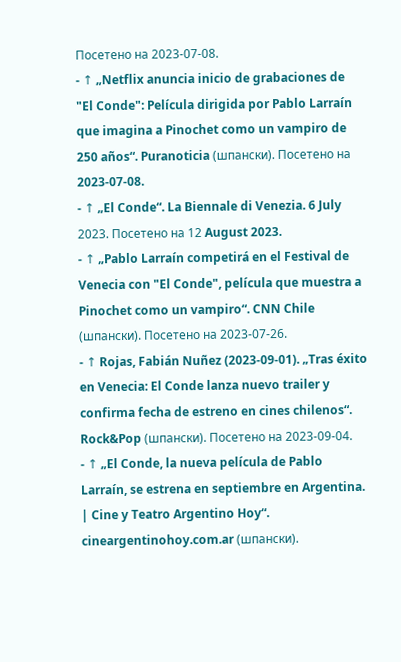Посетено на 2023-07-08.
- ↑ „Netflix anuncia inicio de grabaciones de "El Conde": Película dirigida por Pablo Larraín que imagina a Pinochet como un vampiro de 250 años“. Puranoticia (шпански). Посетено на 2023-07-08.
- ↑ „El Conde“. La Biennale di Venezia. 6 July 2023. Посетено на 12 August 2023.
- ↑ „Pablo Larraín competirá en el Festival de Venecia con "El Conde", película que muestra a Pinochet como un vampiro“. CNN Chile (шпански). Посетено на 2023-07-26.
- ↑ Rojas, Fabián Nuñez (2023-09-01). „Tras éxito en Venecia: El Conde lanza nuevo trailer y confirma fecha de estreno en cines chilenos“. Rock&Pop (шпански). Посетено на 2023-09-04.
- ↑ „El Conde, la nueva película de Pablo Larraín, se estrena en septiembre en Argentina. | Cine y Teatro Argentino Hoy“. cineargentinohoy.com.ar (шпански).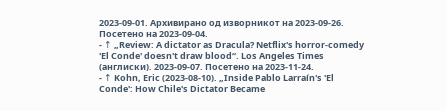2023-09-01. Архивирано од изворникот на 2023-09-26. Посетено на 2023-09-04.
- ↑ „Review: A dictator as Dracula? Netflix's horror-comedy 'El Conde' doesn't draw blood“. Los Angeles Times (англиски). 2023-09-07. Посетено на 2023-11-24.
- ↑ Kohn, Eric (2023-08-10). „Inside Pablo Larraín's 'El Conde': How Chile's Dictator Became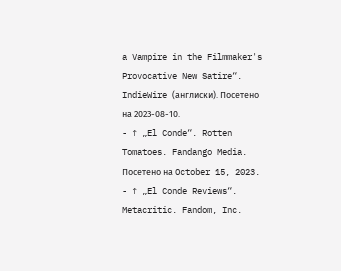a Vampire in the Filmmaker's Provocative New Satire“. IndieWire (англиски). Посетено на 2023-08-10.
- ↑ „El Conde“. Rotten Tomatoes. Fandango Media. Посетено на October 15, 2023.
- ↑ „El Conde Reviews“. Metacritic. Fandom, Inc.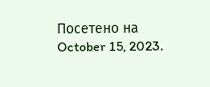Посетено на October 15, 2023.